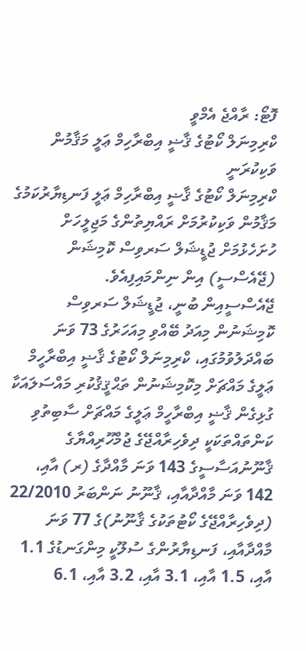ފޮޓޯ: ރާއްޖެ އެމްވީ
ކްރިމިނަލް ކޯޓުގެ ޤާޟީ އިބްރާހިމް ޢަލީ މަޤާމުން ވަކިކުރަނީ
ކްރިމިނަލް ކޯޓުގެ ޤާޟީ އިބްރާހިމް ޢަލީ ފަނޑިޔާރުކަމުގެ މަޤާމުން ވަކިކުރުމަށް ރައްޔިތުންގެ މަޖިލީހަށް ހުށަހެޅުމަށް ޖުޑީޝަލް ސަރވިސް ކޮމިޝަން (ޖޭއެސްސީ) އިން ނިންމައިފިއެވެ.
ޖޭއެސްސީއިން ބުނީ، ޖުޑީޝަލް ސަރވިސް ކޮމިޝަނުން މިއަދު ބޭއްވި މިއަހަރުގެ 73 ވަނަ ބައްދަލުވުމުގައި، ކްރިމިނަލް ކޯޓުގެ ޤާޟީ އިބްރާހީމް ޢަލީގެ މައްޗަށް މިކޮމިޝަނުން ތަޙްޤީޤުކުރި މައްސަލައަކާ ގުޅިގެން ޤާޟީ އިބްރާހީމް ޢަލީގެ މައްޗަށް ސާބިތުވި ކަންތައްތަކަކީ ދިވެހިރާއްޖޭގެ ޖުމްހޫރިއްޔާގެ ޤާނޫނުއަސާސީގެ 143 ވަނަ މާއްދާގެ (ރ) އާއި، 142 ވަނަ މާއްދާއާއި، ޤާނޫނު ނަންބަރު 22/2010 (ދިވެހިރާއްޖޭގެ ކޯޓުތަކުގެ ޤާނޫނު)ގެ 77 ވަނަ މާއްދާއާއި، ފަނޑިޔާރުންގެ ސުލޫކީ މިންގަނޑުގެ 1.1 އާއި، 1.5 އާއި، 3.1 އާއި، 3.2 އާއި، 6.1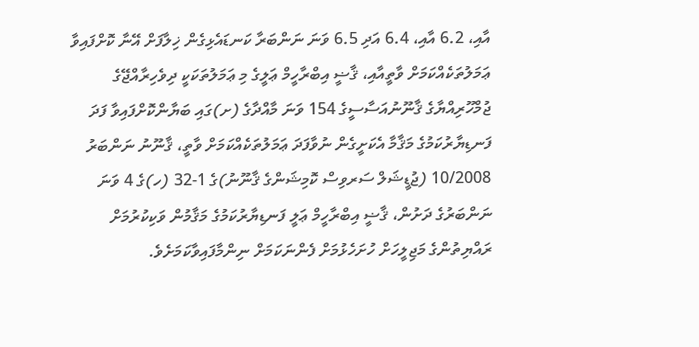އާއި، 6.2 އާއި، 6.4 އަދި 6.5 ވަނަ ނަންބަރާ ކަނޑައެޅިގެން ޚިލާފަށް އޭނާ ކޮށްފައިވާ ޢަމަލުތަކެއްކަމަށް ވާތީއާއި، ޤާޟީ އިބްރާހީމް ޢަލީގެ މި ޢަމަލުތަކަކީ ދިވެހިރާއްޖޭގެ ޖުމްހޫރިއްޔާގެ ޤާނޫނުއަސާސީގެ 154 ވަނަ މާއްދާގެ (ށ)ގައި ބަޔާންކޮށްފައިވާ ފަދަ ފަނޑިޔާރުކަމުގެ މަޤާމާ އެކަށީގެން ނުވާފަދަ ޢަމަލުތަކެއްކަމަށް ވާތީ، ޤާނޫނު ނަންބަރު 10/2008 (ޖުޑީޝަލް ސަރވިސް ކޮމިޝަންގެ ޤާނޫނު)ގެ 1-32 (ހ)ގެ 4 ވަނަ ނަންބަރުގެ ދަށުން، ޤާޟީ އިބްރާހީމް ޢަލީ ފަނޑިޔާރުކަމުގެ މަޤާމުން ވަކިކުރުމަށް ރައްޔިތުންގެ މަޖިލީހަށް ހުށަހެޅުމަށް ފެންނަކަމަށް ނިންމާފައިވާކަމަށެވެ.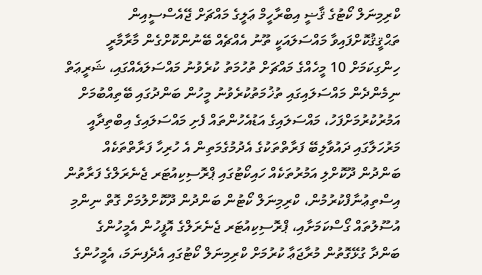ކްރިމިނަލް ކޯޓުގެ ޤާޟީ އިބްރާހީމް ޢަލީގެ މައްޗަށް ޖޭއެސްސީއިން ތަޙްޤީޤުކޮށްފައިވާ މައްސަލައަކީ ތޫނު އެއްޗެއް ބޭނުންކޮށްގެން މާރާމާރީ ހިންގިކަމަށް 10 މީހެއްގެ މައްޗަށް ތުހުމަތު ކުރެވުނު މައްސަލައެއްގައި، ޝަރީޢަތް ނިމެންދެން މައްސަލައިގައި ތުޚުމަތުކުރެވުނު މީހުން ބަންދުގައި ބޭތިއްބުމަށް އަމުރުކުރުމަށްފަހު، މައްސަލައިގެ އަޑުއެހުންތައް ފެށި މައްސަލައިގެ އިބްތިދާއީ މަރުހަލާގައި ދައުވާލިބޭ ފަރާތްތަކުގެ އެދުމުގެމަތިން އެ ހުރިހާ ފަރާތްތަކެއް ބަންދުން ދޫކޮށްލި އަމުރުތަކެއް ހައިކޯޓުގައި ޕްރޮސިކިއުޓަރ ޖެނެރަލްގެ ފަރާތުން އިސްތިޢުނާފްކުރުމުން، ކްރިމިނަލް ކޯޓުން ބަންދުން ދޫކޮށްލުމަށް ގޮތް ނިންމި އުސޫލުތައް ގޯސްކަމަށާއި، ޕްރޮސިކިއުޓަރ ޖެނެރަލްގެ އޮފީހުން އެމީހުންގެ ބަންދާ ގުޅޭގޮތުން މުރާޖަޢާ ކުރުމަށް ކްރިމިނަލް ކޯޓުގައި އެދެފިނަމަ، އެމީހުންގެ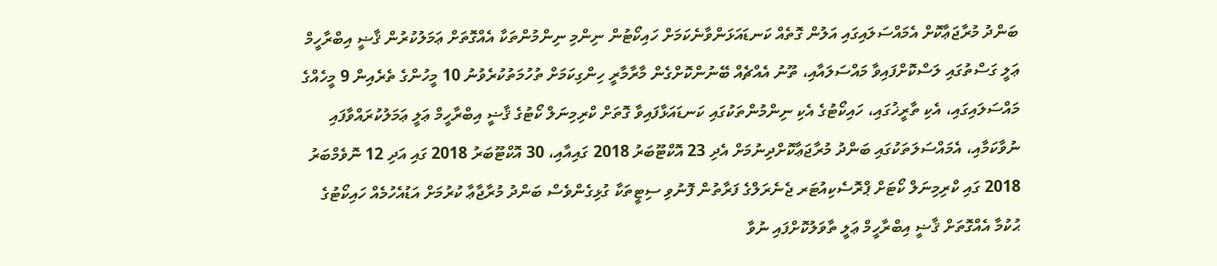ބަންދު މުރާޖަޢާކޮށް އެމައްސަލައިގައި އަލުން ގޮތެއް ކަނޑައަޅަންވާނެކަމަށް ހައިކޯޓުން ނިންމި ނިންމުންތަކާ އެއްގޮތަށް ޢަމަލުކުރުން ޤާޟީ އިބްރާހީމް ޢަލީ ގަސްތުގައި ލަސްކޮށްފައިވާ މައްސަލައާއި، ތޫނު އެއްޗެއް ބޭނުންކޮށްގެން މާރާމާރީ ހިންގިކަމަށް ތުހުމަތުކުރެވުނު 10 މީހުންގެ ތެރެއިން 9 މީހެއްގެ މައްސަލައިގައި، އެކި ތާރީޚުގައި، ހައިކޯޓުގެ އެކި ނިންމުންތަކުގައި ކަނޑައަޅާފައިވާ ގޮތަށް ކްރިމިނަލް ކޯޓުގެ ޤާޟީ އިބްރާހީމް ޢަލީ ޢަމަލުކުރައްވާފައި ނުވާކަމާއި، އެމައްސަލަތަކުގައި ބަންދު މުރާޖަޢާކޮށްދިނުމަށް އެދި 23 އޮކްޓޫބަރު 2018 ގައިއާއި، 30 އޮކްޓޫބަރު 2018 ގައި އަދި 12 ނޮވެމްބަރު 2018 ގައި ކްރިމިނަލް ކޯޓަށް ޕްރޮސެކިއުޓަރ ޖެނެރަލްގެ ފަރާތުން ފޮނުވި ސިޓީތަކާ ގުޅިގެންވެސް ބަންދު މުރާޖާޢާ ކުރުމަށް އަޑުއެހުމެއް ހައިކޯޓުގެ ޙުކުމާ އެއްގޮތަށް ޤާޟީ އިބްރާހީމް ޢަލީ ތާވަލުކޮށްފައި ނުވާ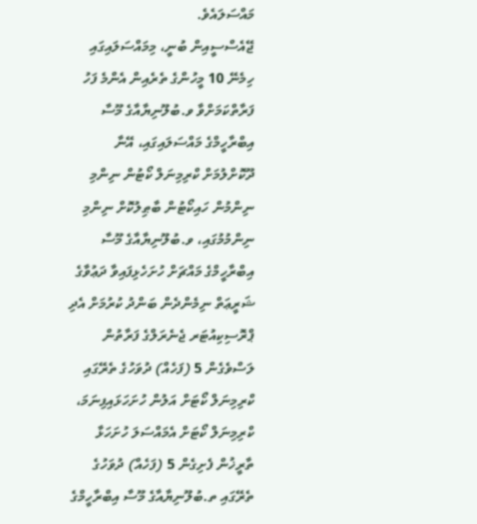މައްސަލައެވެ.
ޖޭއެސްސީއިން ބުނީ، މިމައްސަލައިގައި ހިމެނޭ 10 މީހުންގެ ތެރެއިން އެންމެ ފަހު ފަރާތްކަމަށްވާ ވ.ބުލޫނިޔާއާގެ މޫސާ އިބްރާހީމްގެ މައްސަލައިގައި، އޭނާ ދޫކޮށްލުމަށް ކްރިމިނަލް ކޯޓުން ނިންމި ނިންމުން ހައިކޯޓުން ބާޠިލުކޮށް ނިންމި ނިންމުމުގައި، ވ.ބުލޫނިޔާއާގެ މޫސާ އިބްރާހީމްގެ މައްޗަށް ހުށަހެޅިފައިވާ ދަޢުވާގެ ޝަރީޢަތް ނިމެންދެން ބަންދު ކުރުމަށް އެދި ޕްރޮސިކިއުޓަރ ޖެނެރަލްގެ ފަރާތުން ލަސްވެގެން 5 (ފަހެއް) ދުވަހުގެ ތެރޭގައި ކްރިމިނަލް ކޯޓަށް އަލުން ހުށަހަޅައިފިނަމަ، ކްރިމިނަލް ކޯޓަށް އެމައްސަލަ ހުށަހަޅާ ތާރީޚުން ފެށިގެން 5 (ފަހެއް) ދުވަހުގެ ތެރޭގައި ތ.ބުލޫނިޔާއާގެ މޫސާ އިބްރާހީމްގެ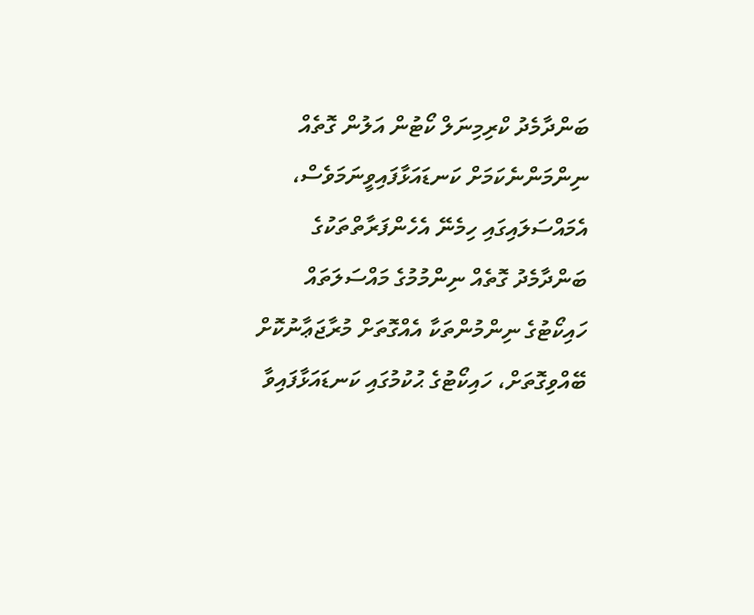ބަންދާމެދު ކްރިމިނަލް ކޯޓުން އަލުން ގޮތެއް ނިންމަންނެކަމަށް ކަނޑައަޅާފައިވީނަމަވެސް، އެމައްސަލައިގައި ހިމެނޭ އެހެންފަރާތްތަކުގެ ބަންދާމެދު ގޮތެއް ނިންމުމުގެ މައްސަލަތައް ހައިކޯޓުގެ ނިންމުންތަކާ އެއްގޮތަށް މުރާޖަޢާނުކޮށް ބޭއްވިގޮތަށް، ހައިކޯޓުގެ ޙުކުމުގައި ކަނޑައަޅާފައިވާ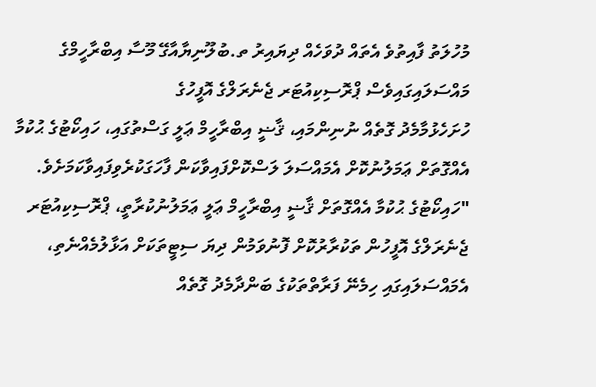މުހުލަތު ފާއިތުވެ އެތައް ދުވަހެއް ދިޔައިރު ތ.ބުލޫނިޔާއާގޭ މޫސާ އިބްރާހީމްގެ މައްސަލައިގައިވެސް ޕްރޮސިކިއުޓަރ ޖެނެރަލްގެ އޮފީހުގެ
ހުށަހެޅުމާމެދު ގޮތެއް ނުނިންމައި، ޤާޟީ އިބްރާހީމް ޢަލީ ގަސްތުގައި، ހައިކޯޓުގެ ޙުކުމާ އެއްގޮތަށް ޢަމަލުނުކޮށް އެމައްސަލަ ލަސްކޮށްފައިވާކަން ފާހަގަކުރެވިފައިވާކަމަށެވެ.
"ހައިކޯޓުގެ ޙުކުމާ އެއްގޮތަށް ޤާޟީ އިބްރާހީމް ޢަލީ ޢަމަލުނުކުރާތީ، ޕްރޮސިކިއުޓަރ ޖެނެރަލްގެ އޮފީހުން ތަކުރާރުކޮށް ފޮނުވަމުން ދިޔަ ސިޓީތަކަށް އަޅާލުމެއްނެތި، އެމައްސަލައިގައި ހިމެނޭ ފަރާތްތަކުގެ ބަންދާމެދު ގޮތެއް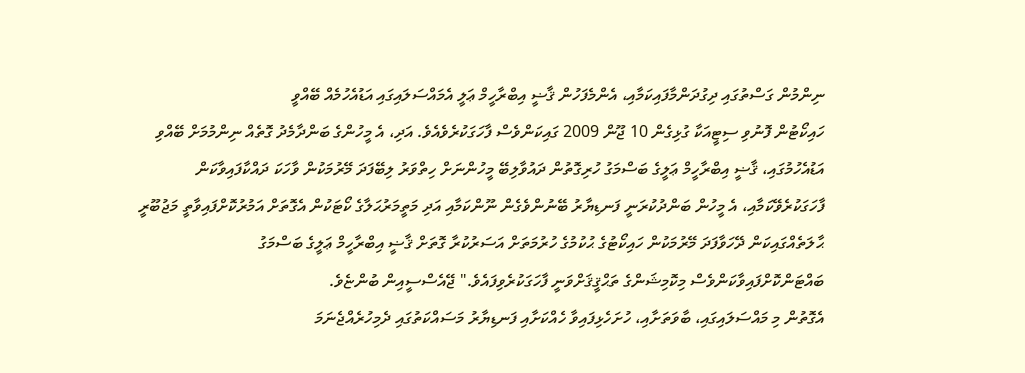ނިންމުން ގަސްތުގައި ދިގުދަންމާފައިކަމާއި، އެންމެފަހުން ޤާޟީ އިބްރާހީމް ޢަލީ އެމައްސަލައިގައި އަޑުއެހުމެއް ބޭއްވީ
ހައިކޯޓުން ފޮނުވި ސިޓީއަކާ ގުޅިގެން 10 ޖޫން 2009 ގައިކަންވެސް ފާހަގަކުރެވެއެވެ. އަދި، އެ މީހުންގެ ބަންދާމެދު ގޮތެއް ނިންމުމަށް ބޭއްވި އަޑުއެހުމުގައި، ޤާޟީ އިބްރާހީމް ޢަލީގެ ބަސްމަގު ހުރިގޮތުން ދައުވާލިބޭ މީހުންނަށް ހިތްވަރު ލިބޭފަދަ މޭރުމަކުން ވާހަކަ ދައްކާފައިވާކަން ފާހަގަކުރެވޭކަމާއި، އެ މީހުން ބަންދުކުރަނީ ފަނޑިޔާރު ބޭނުންވެގެން ނޫންކަމާއި އަދި މަތީމަރުޙަލާގެ ކޯޓަކުން އެގޮތަށް އަމުރުކޮށްފައިވާތީ މަޖުބޫރީ ޙާލަތެއްގައިކަން ދޭހަވާފަދަ މޭރުމަކުން ހައިކޯޓުގެ ޙުކުމުގެ ހުރުމަތަށް އަސަރުކުރާ ގޮތަށް ޤާޟީ އިބްރާހީމް ޢަލީގެ ބަސްމަގު ބައްޓަންކޮށްފައިވާކަންވެސް މިކޮމިޝަންގެ ތަޙްޤީޤަށްވަނީ ފާހަގަކުރެވިފައެވެ." ޖޭއެސްސީއިން ބުންޏެވެ.
އެގޮތުން މި މައްސަލައިގައި، ބާވަތަށާއި، ހުށަހެޅިފައިވާ ހެއްކަށާއި ފަނޑިޔާރު މަސައްކަތުގައި ދެމިހުރެއްޖެނަމަ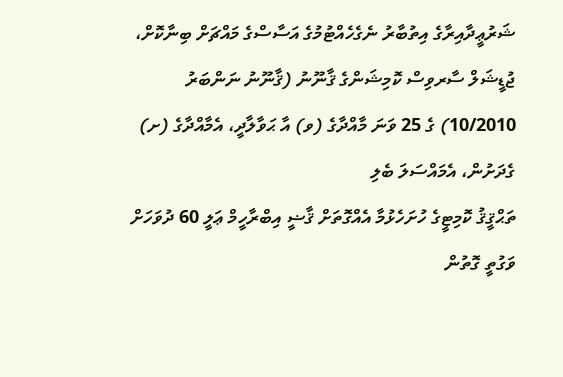ޝަރުޢީދާއިރާގެ އިތުބާރު ނެގެހެއްޓުމުގެ އަސާސްގެ މައްޗަށް ބިނާކޮށް، ޖުޑީޝަލް ސާރވިސް ކޮމިޝަންގެ ޤާނޫނު (ޤާނޫނު ނަންބަރު 10/2010) ގެ 25 ވަނަ މާއްދާގެ (ވ) އާ ޙަވާލާދީ، އެމާއްދާގެ (ށ) ގެދަށުން، އެމައްސަލަ ބެލި
ތަޙްޤީޤު ކޮމިޓީގެ ހުށަހެޅުމާ އެއްގޮތަށް ޤާޟީ އިބްރާހީމް ޢަލީ 60 ދުވަހަށް ވަގުތީ ގޮތުން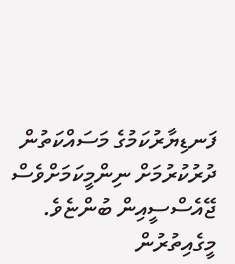ފަނޑިޔާރުކަމުގެ މަސައްކަތުން ދުރުކުރުމަށް ނިންމީކަމަށްވެސް ޖޭއެސްސީއިން ބުންޏެވެ.
މީގެއިތުރުން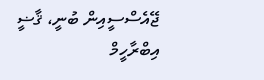ޖޭއެސްސީއިން ބުނީ، ޤާޟީ އިބްރާހީމް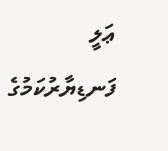ޢަލީ ފަނޑިޔާރުކަމުގެ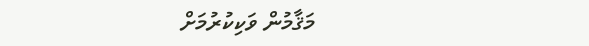މަޤާމުން ވަކިކުރުމަށް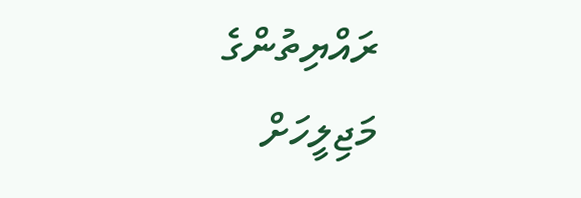ރައްޔިތުންގެ މަޖިލީހަށް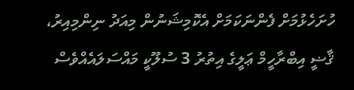ހުށަހެޅުމަށް ފެންނަކަމަށް އެކޮމިޝަނުން މިއަދު ނިންމިއިރު، ޤާޟީ އިބްރާހީމް ޢަލީގެ އިތުރު 3 ސުލޫކީ މައްސަލައެއްވެސް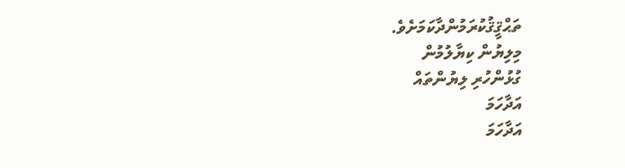ތަޙްޤީޤުކުރަމުންދާކަމަށެވެ.
މިލިޔުން ކިޔާލުމުން
ގުޅުންހުރި ލިޔުންތައް
އަދާހަމަ
އަދާހަމަ